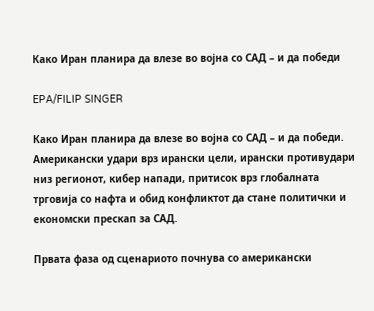Како Иран планира да влезе во војна со САД – и да победи

EPA/FILIP SINGER

Како Иран планира да влезе во војна со САД – и да победи. Aмерикански удари врз ирански цели, ирански противудари низ регионот, кибер напади, притисок врз глобалната трговија со нафта и обид конфликтот да стане политички и економски прескап за САД.

Првата фаза од сценариото почнува со американски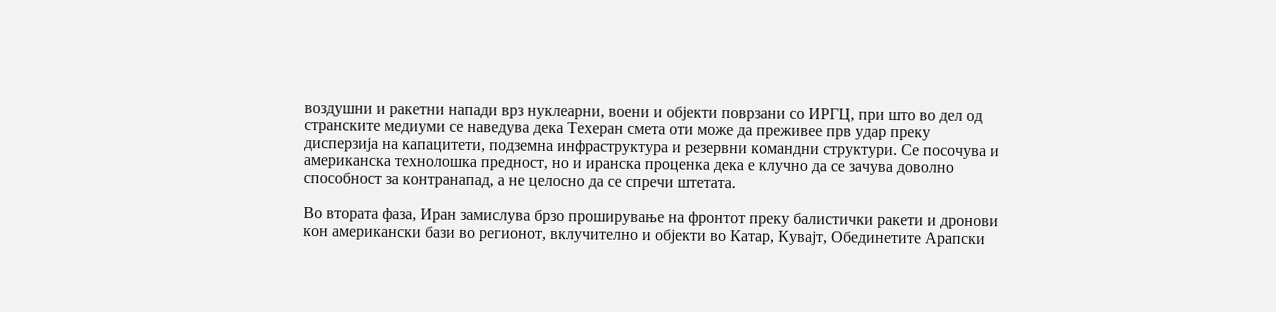воздушни и ракетни напади врз нуклеарни, воени и објекти поврзани со ИРГЦ, при што во дел од странските медиуми се наведува дека Техеран смета оти може да преживее прв удар преку дисперзија на капацитети, подземна инфраструктура и резервни командни структури. Се посочува и американска технолошка предност, но и иранска проценка дека е клучно да се зачува доволно способност за контранапад, а не целосно да се спречи штетата.

Во втората фаза, Иран замислува брзо проширување на фронтот преку балистички ракети и дронови кон американски бази во регионот, вклучително и објекти во Катар, Кувајт, Обединетите Арапски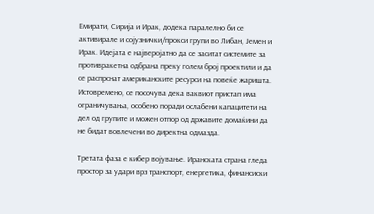Емирати, Сирија и Ирак, додека паралелно би се активирале и сојузнички/прокси групи во Либан, Јемен и Ирак. Идејата е најверојатно да се заситат системите за противракетна одбрана преку голем број проектили и да се распрснат американските ресурси на повеќе жаришта. Истовремено, се посочува дека ваквиот пристап има ограничувања, особено поради ослабени капацитети на дел од групите и можен отпор од државите домаќини да не бидат вовлечени во директна одмазда.

Третата фаза е кибер војување. Иранската страна гледа простор за удари врз транспорт, енергетика, финансиски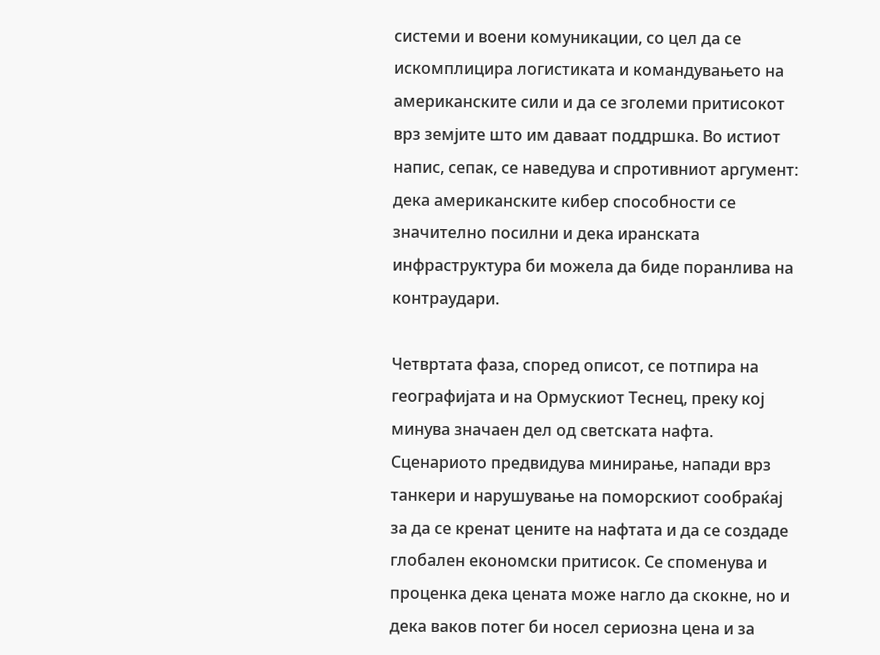системи и воени комуникации, со цел да се искомплицира логистиката и командувањето на американските сили и да се зголеми притисокот врз земјите што им даваат поддршка. Во истиот напис, сепак, се наведува и спротивниот аргумент: дека американските кибер способности се значително посилни и дека иранската инфраструктура би можела да биде поранлива на контраудари.

Четвртата фаза, според описот, се потпира на географијата и на Ормускиот Теснец, преку кој минува значаен дел од светската нафта. Сценариото предвидува минирање, напади врз танкери и нарушување на поморскиот сообраќај за да се кренат цените на нафтата и да се создаде глобален економски притисок. Се споменува и проценка дека цената може нагло да скокне, но и дека ваков потег би носел сериозна цена и за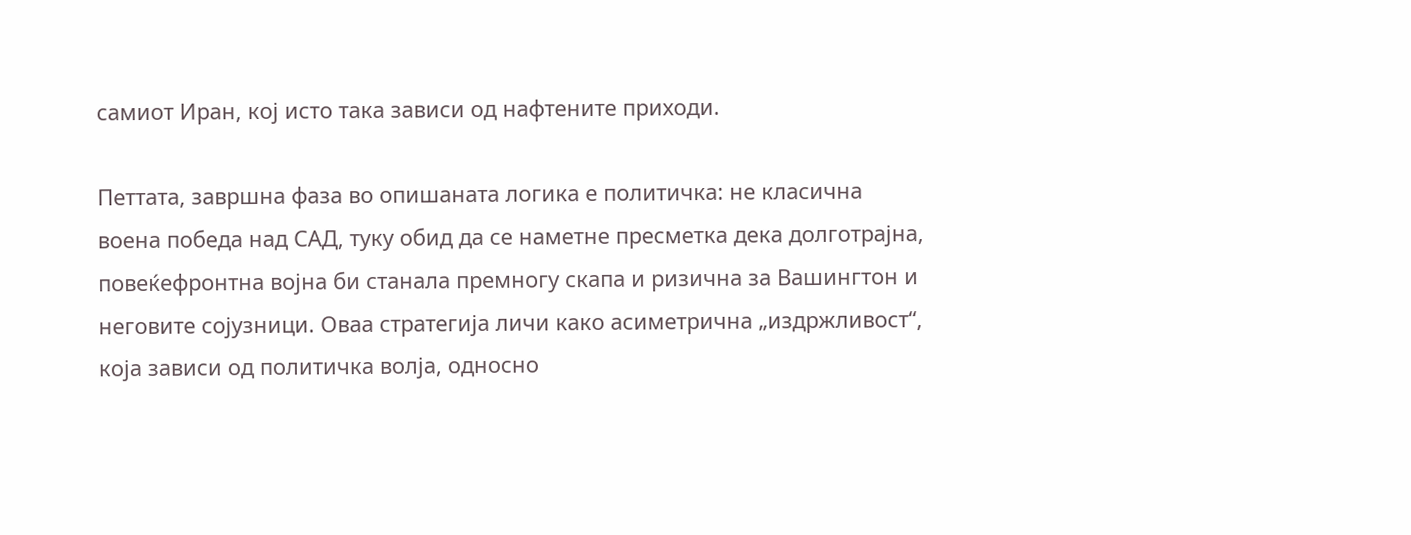самиот Иран, кој исто така зависи од нафтените приходи.

Петтата, завршна фаза во опишаната логика е политичка: не класична воена победа над САД, туку обид да се наметне пресметка дека долготрајна, повеќефронтна војна би станала премногу скапа и ризична за Вашингтон и неговите сојузници. Оваа стратегија личи како асиметрична „издржливост“, која зависи од политичка волја, односно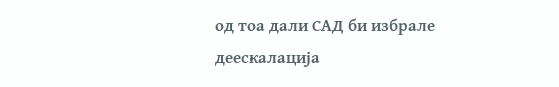од тоа дали САД би избрале деескалација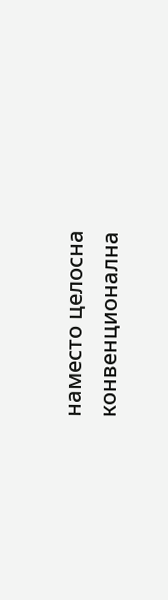наместо целосна конвенционална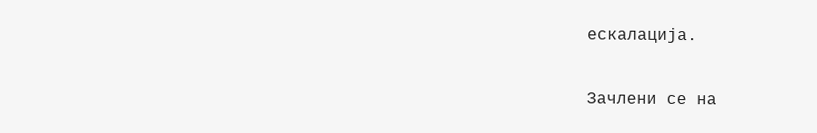ескалација.

Зачлени се на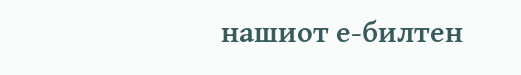нашиот е-билтен